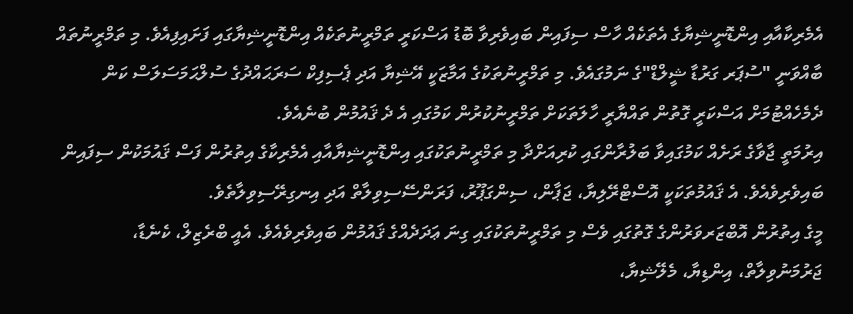އެމެރިކާއާއި އިންޑޮނީޝިޔާގެ އެތަކެއް ހާސް ސިފައިން ބައިވެރިވާ ބޮޑު އަސްކަރީ ތަމްރީނުތަކެއް އިންޑޮނީޝިޔާގައި ފަށައިފިއެވެ. މި ތަމްރީނުތައް ބާއްވަނީ "ސުޕަރ ގަރުޑާ ޝީލްޑް"ގެ ނަމުގައެވެ. މި ތަމްރީނުތަކުގެ އަމާޒަކީ އޭޝިޔާ އަދި ޕެސިފިކް ސަރަޙައްދުގެ ސުލްޙަމަސަލަސް ކަން ދެމެހެއްޓުމަށް އަސްކަރީ ގޮތުން ތައްޔާރީ ހާލަތަކަށް ތަމްރީނުކުރުން ކަމުގައި އެ ދެ ޤައުމުން ބުނެއެވެ.
އިރުމަތީ ޖާވާގެ ރަށެއް ކަމުގައިވާ ބަލުރާންގައި ކުރިއަށްދާ މި ތަމްރީނުތަކުގައި އިންޑޮނީޝިޔާއާއި އެމެރިކާގެ އިތުރުން ފަސް ޤައުމަކުން ސިފައިން ބައިވެރިވެއެވެ. އެ ޤައުމުތަކަކީ އޮސްޓްރޭލިޔާ، ޖަޕާން، ސިންގަޕޫރު، ފަރަންސޭސިވިލާތް އަދި އިނގިރޭސިވިލާތެވެ.
މީގެ އިތުރުން އޮބްޒަރވަރުންގެ ގޮތުގައި ވެސް މި ތަމްރީނުތަކުގައި ގިނަ ޢަދަދެއްގެ ޤައުމުން ބައިވެރިވެއެވެ. އެއީ ބްރެޒިލް، ކެނެޑާ، ޖަރުމަނުވިލާތް، އިންޑިޔާ، މެލޭޝިޔާ،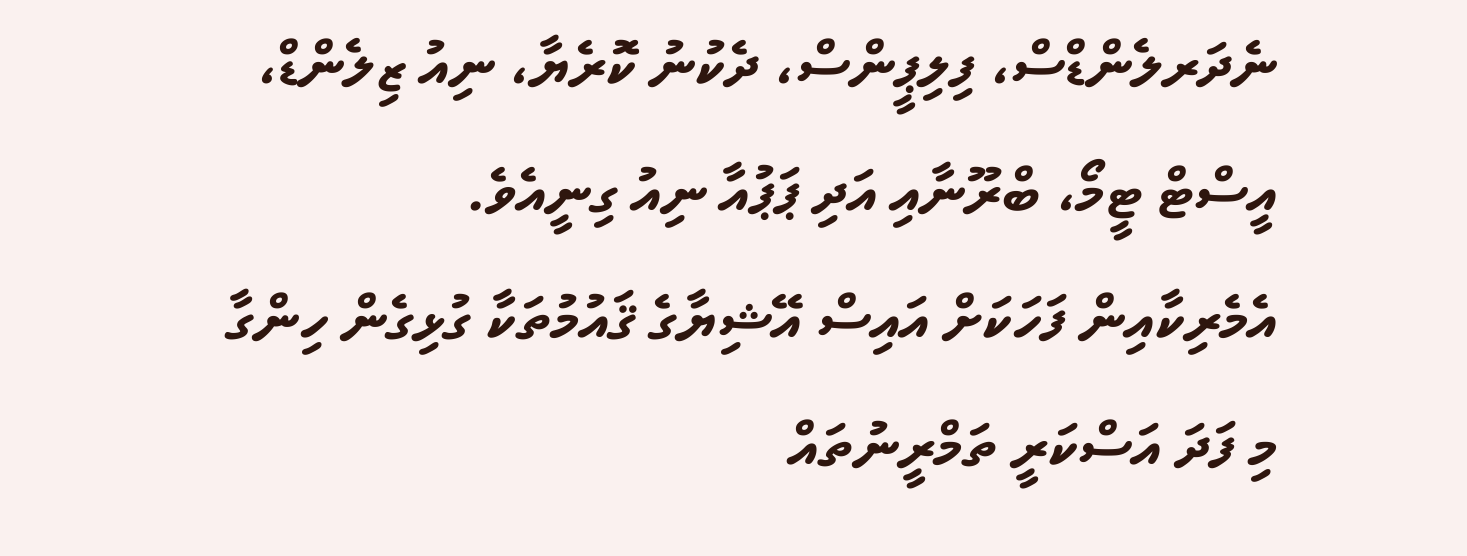ނެދަރލެންޑްސް، ފިލިޕީންސް، ދެކުނު ކޮރެޔާ، ނިއު ޒިލެންޑް، އީސްޓް ޓީމޯ، ބްރޫނާއި އަދި ޕަޕުއާ ނިއު ގިނީއެވެ.
އެމެރިކާއިން ފަހަކަށް އައިސް އޭޝިޔާގެ ޤައުމުތަކާ ގުޅިގެން ހިންގާ މި ފަދަ އަސްކަރީ ތަމްރީނުތައް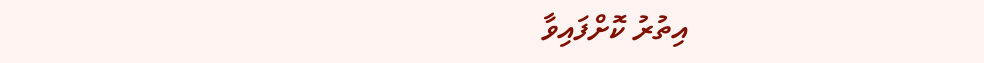އިތުރު ކޮށްފައިވާ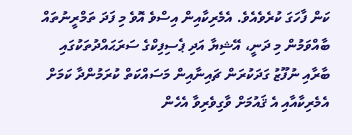ކަން ފާހަގަ ކުރެވެއެވެ. އެމެރިކާއިން އިސްވެ އޮވެ މި ފަދަ ތަމްރީނުތައް ބާއްވަމުން މި ދަނީ، އޭޝިޔާ އަދި ޕެސިފިކްގެ ސަރަޙައްދުތަކުގައި ބާރާއި ނުފޫޒު ގަދަކުރަން ޗައިނާއިން މަސައްކަތް ކުރަމުންދާ ކަމަށް އެމެރިކާއާއި އެ ޤައުމަށް ވާގިވެރިވާ އެހެން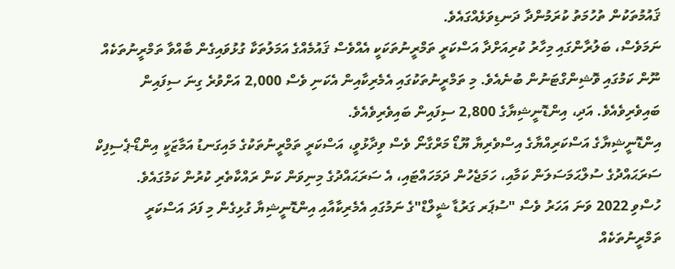ޤައުމުތަކުން ތުހުމަތު ކުރަމުންދާ ދަނޑިވަޅެއްގައެވެ.
ނަމަވެސް، ބަލުރާންގައި މިހާރު ކުރިއަށްދާ އަސްކަރީ ތަމްރީނުތަކަކީ އެއްވެސް ޤައުމެއްގެ އަމަލުތަކާ ގުޅުވައިގެން ބާއްވާ ތަމްރީނުތަކެއް ނޫން ކަމުގައި ވޮޝިންގްޓަނުން ބުނެއެވެ. މި ތަމްރީނުތަކުގައި އެމެރިކާއިން އެކަނި ވެސް 2,000 އަށްވުރެ ގިނަ ސިފައިން ބައިވެރިވެއެވެ. އަދި، އިންޑޮނީޝިޔާގެ 2,800 ސިފައިން ބައިވެރިވެއެވެ.
އިންޑޮނީޝިޔާގެ އަސްކަރިއްޔާގެ އިސްވެރިޔާ ޔޫޑޯ މަރްގާނޯ ވެސް ވިދާޅުވީ، އަސްކަރީ ތަމްރީނުތަކުގެ މައިގަނޑު އަމާޒަކީ އިންޑޯ-ޕެސިފިކް ސަރަޙައްދުގެ ސުލްޙަމަސަލަން ކަމާއި، ހަމަޖެހުން ދަމަހައްޓައި، އެ ސަރަޙައްދުގެ މިނިވަން ކަން ރައްކާތެރި ކުރުން ކަމުގައެވެ.
ހުސްވި 2022 ވަނަ އަހަރު ވެސް "ސުޕަރ ގަރުޑާ ޝީލްޑް"ގެ ނަމުގައި އެމެރިކާއާއި އިންޑޮނީޝިޔާ ގުޅިގެން މި ފަދަ އަސްކަރީ ތަމްރީނުތަކެއް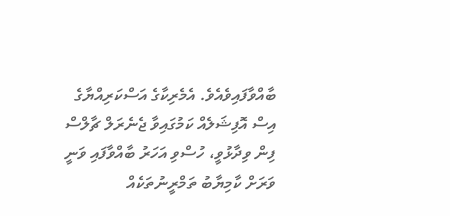ބާއްވާފައިވެއެވެ. އެމެރިކާގެ އަސްކަރިއްޔާގެ އިސް އޮފިޝަލެއް ކަމުގައިވާ ޖެނެރަލް ޗާލްސް ފިން ވިދާޅުވީ، ހުސްވި އަހަރު ބާއްވާފައި ވަނީ ވަރަށް ކާމިޔާބު ތަމްރީނުތަކެއް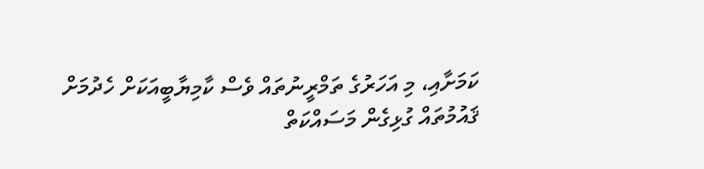ކަމަށާއި، މި އަހަރުގެ ތަމްރީނުތައް ވެސް ކާމިޔާބީއަކަށް ހެދުމަށް ޤައުމުތައް ގުޅިގެން މަސައްކަތް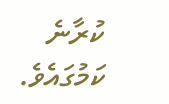ކުރާނެ ކަމުގައެވެ.